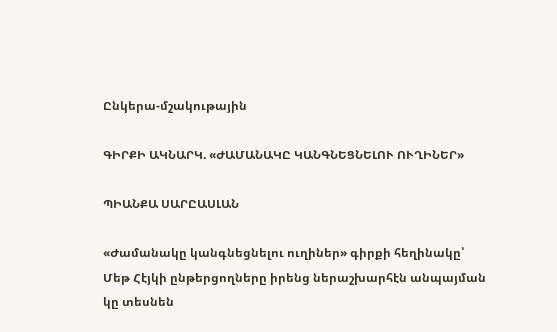Ընկերա-մշակութային

ԳԻՐՔԻ ԱԿՆԱՐԿ. «ԺԱՄԱՆԱԿԸ ԿԱՆԳՆԵՑՆԵԼՈՒ ՈՒՂԻՆԵՐ»

ՊԻԱՆՔԱ ՍԱՐԸԱՍԼԱՆ

«Ժամանակը կանգնեցնելու ուղիներ» գիրքի հեղինակը՝ Մեթ Հէյկի ընթերցողները իրենց ներաշխարհէն անպայման կը տեսնեն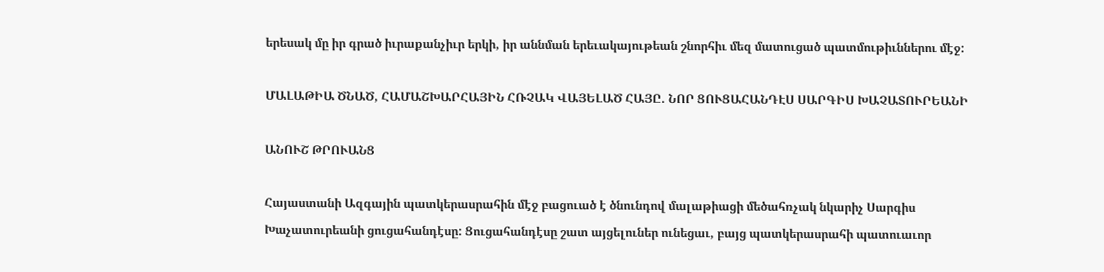երեսակ մը իր գրած իւրաքանչիւր երկի, իր աննման երեւակայութեան շնորհիւ մեզ մատուցած պատմութիւններու մէջ:

ՄԱԼԱԹԻԱ ԾՆԱԾ, ՀԱՄԱՇԽԱՐՀԱՅԻՆ ՀՌՉԱԿ ՎԱՅԵԼԱԾ ՀԱՅԸ. ՆՈՐ ՑՈՒՑԱՀԱՆԴԷՍ ՍԱՐԳԻՍ ԽԱՉԱՏՈՒՐԵԱՆԻ

ԱՆՈՒՇ ԹՐՈՒԱՆՑ

Հայաստանի Ազգային պատկերասրահին մէջ բացուած է ծնունդով մալաթիացի մեծահռչակ նկարիչ Սարգիս Խաչատուրեանի ցուցահանդէսը: Ցուցահանդէսը շատ այցելուներ ունեցաւ, բայց պատկերասրահի պատուաւոր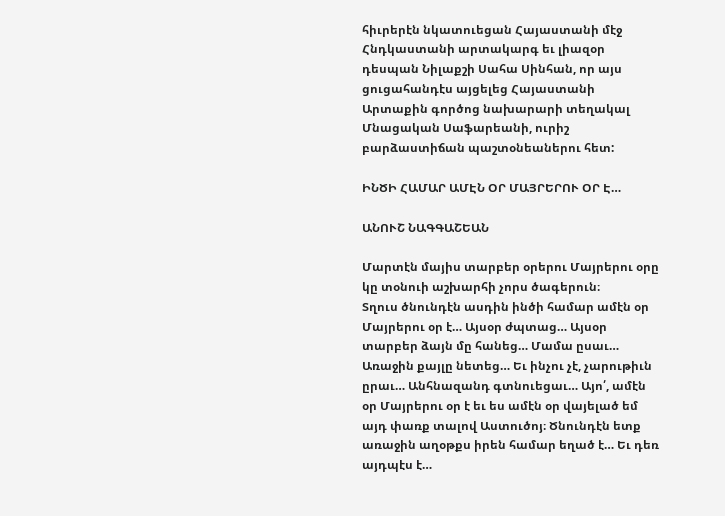հիւրերէն նկատուեցան Հայաստանի մէջ Հնդկաստանի արտակարգ եւ լիազօր դեսպան Նիլաքշի Սահա Սինհան, որ այս ցուցահանդէս այցելեց Հայաստանի Արտաքին գործոց նախարարի տեղակալ Մնացական Սաֆարեանի, ուրիշ բարձաստիճան պաշտօնեաներու հետ:

ԻՆԾԻ ՀԱՄԱՐ ԱՄԷՆ ՕՐ ՄԱՅՐԵՐՈՒ ՕՐ Է…

ԱՆՈՒՇ ՆԱԳԳԱՇԵԱՆ

Մարտէն մայիս տարբեր օրերու Մայրերու օրը կը տօնուի աշխարհի չորս ծագերուն։
Տղուս ծնունդէն ասդին ինծի համար ամէն օր Մայրերու օր է… Այսօր ժպտաց… Այսօր տարբեր ձայն մը հանեց… Մամա ըսաւ… Առաջին քայլը նետեց… Եւ ինչու չէ, չարութիւն ըրաւ… Անհնազանդ գտնուեցաւ… Այո՛, ամէն օր Մայրերու օր է եւ ես ամէն օր վայելած եմ այդ փառք տալով Աստուծոյ։ Ծնունդէն ետք առաջին աղօթքս իրեն համար եղած է… Եւ դեռ այդպէս է…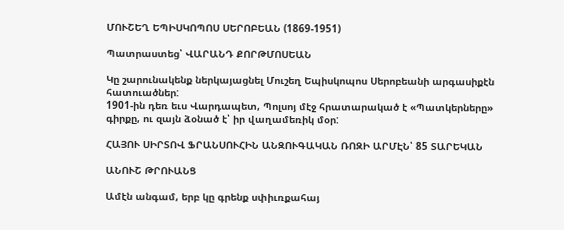ՄՈՒՇԵՂ ԵՊԻՍԿՈՊՈՍ ՍԵՐՈԲԵԱՆ (1869-1951)

Պատրաստեց՝ ՎԱՐԱՆԴ ՔՈՐԹՄՈՍԵԱՆ

Կը շարունակենք ներկայացնել Մուշեղ Եպիսկոպոս Սերոբեանի արգասիքէն հատուածներ:
1901-ին դեռ եւս Վարդապետ, Պոլսոյ մէջ հրատարակած է «Պատկերները» գիրքը, ու զայն ձօնած է՝ իր վաղամեռիկ մօր:

ՀԱՅՈՒ ՍԻՐՏՈՎ ՖՐԱՆՍՈՒՀԻՆ ԱՆԶՈՒԳԱԿԱՆ ՌՈԶԻ ԱՐՄԷՆ՝ 85 ՏԱՐԵԿԱՆ

ԱՆՈՒՇ ԹՐՈՒԱՆՑ

Ամէն անգամ, երբ կը գրենք սփիւռքահայ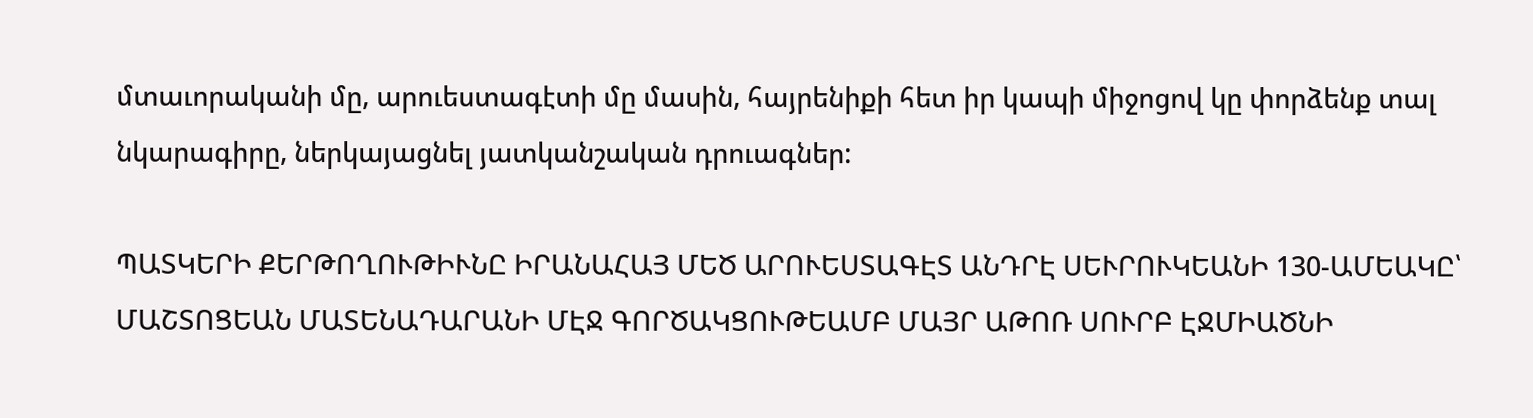մտաւորականի մը, արուեստագէտի մը մասին, հայրենիքի հետ իր կապի միջոցով կը փորձենք տալ նկարագիրը, ներկայացնել յատկանշական դրուագներ:

ՊԱՏԿԵՐԻ ՔԵՐԹՈՂՈՒԹԻՒՆԸ ԻՐԱՆԱՀԱՅ ՄԵԾ ԱՐՈՒԵՍՏԱԳԷՏ ԱՆԴՐԷ ՍԵՒՐՈՒԿԵԱՆԻ 130-ԱՄԵԱԿԸ՝ ՄԱՇՏՈՑԵԱՆ ՄԱՏԵՆԱԴԱՐԱՆԻ ՄԷՋ ԳՈՐԾԱԿՑՈՒԹԵԱՄԲ ՄԱՅՐ ԱԹՈՌ ՍՈՒՐԲ ԷՋՄԻԱԾՆԻ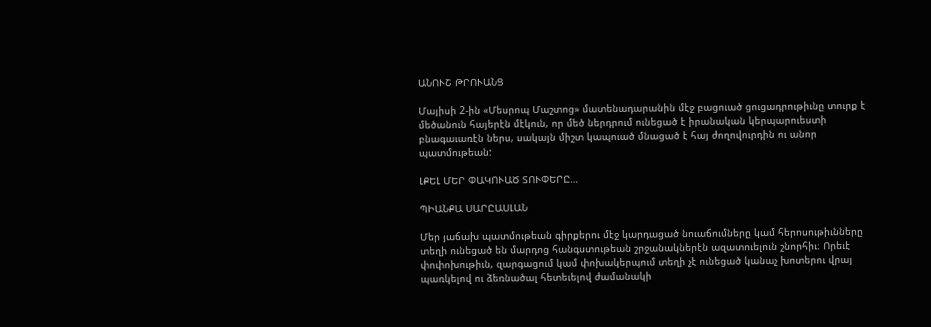ԱՆՈՒՇ ԹՐՈՒԱՆՑ

Մայիսի 2-ին «Մեսրոպ Մաշտոց» մատենադարանին մէջ բացուած ցուցադրութիւնը տուրք է մեծանուն հայերէն մէկուն, որ մեծ ներդրում ունեցած է իրանական կերպարուեստի բնագաւառէն ներս, սակայն միշտ կապուած մնացած է հայ ժողովուրդին ու անոր պատմութեան:

ԼՔԵԼ ՄԵՐ ՓԱԿՈՒԱԾ ՏՈՒՓԵՐԸ…

ՊԻԱՆՔԱ ՍԱՐԸԱՍԼԱՆ

Մեր յաճախ պատմութեան գիրքերու մէջ կարդացած նուաճումները կամ հերոսութիւնները տեղի ունեցած են մարդոց հանգստութեան շրջանակներէն ազատուելուն շնորհիւ։ Որեւէ փոփոխութիւն, զարգացում կամ փոխակերպում տեղի չէ ունեցած կանաչ խոտերու վրայ պառկելով ու ձեռնածալ հետեւելով ժամանակի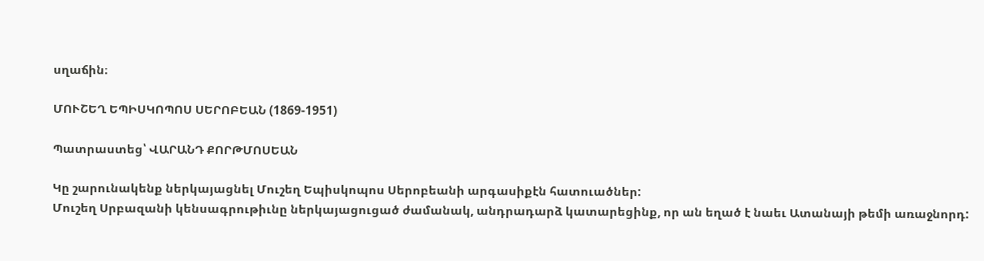սղաճին։

ՄՈՒՇԵՂ ԵՊԻՍԿՈՊՈՍ ՍԵՐՈԲԵԱՆ (1869-1951)

Պատրաստեց՝ ՎԱՐԱՆԴ ՔՈՐԹՄՈՍԵԱՆ

Կը շարունակենք ներկայացնել Մուշեղ Եպիսկոպոս Սերոբեանի արգասիքէն հատուածներ:
Մուշեղ Սրբազանի կենսագրութիւնը ներկայացուցած ժամանակ, անդրադարձ կատարեցինք, որ ան եղած է նաեւ Ատանայի թեմի առաջնորդ: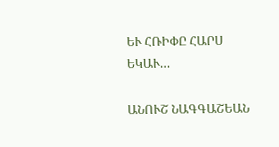ԵՒ ՀՌԻՓԸ ՀԱՐՍ ԵԿԱՒ…

ԱՆՈՒՇ ՆԱԳԳԱՇԵԱՆ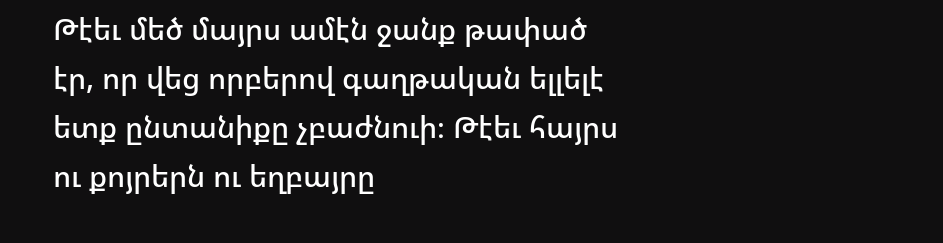Թէեւ մեծ մայրս ամէն ջանք թափած էր, որ վեց որբերով գաղթական ելլելէ ետք ընտանիքը չբաժնուի։ Թէեւ հայրս ու քոյրերն ու եղբայրը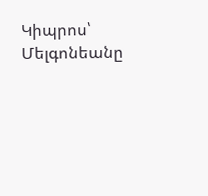Կիպրոս՝ Մելգոնեանը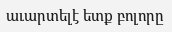աւարտելէ ետք բոլորը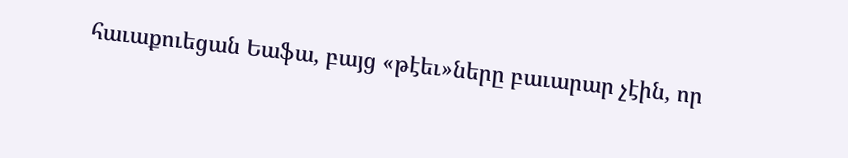հաւաքուեցան Եաֆա, բայց «թէեւ»ները բաւարար չէին, որ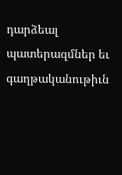դարձեալ պատերազմներ եւ գաղթականութիւն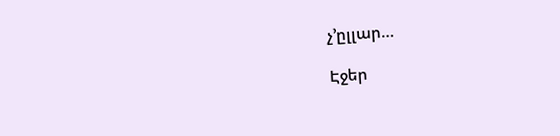չ՚ըլլար…

Էջեր